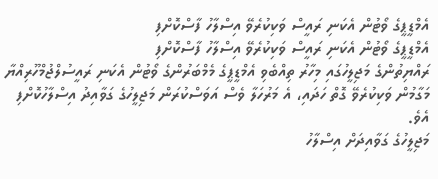އެމްޑީޕީގެ ވޯޓުން އެކަނި ރައީސް ވަކިކުރެވޭ އިސްލާހު ފާސްކޮށްފި
އެމްޑީޕީގެ ވޯޓުން އެކަނި ރައީސް ވަކިކުރެވޭ އިސްލާހު ފާސްކޮށްފި
ރައްޔިތުންގެ މަޖިލީހުގައި މިހާރު ތިއްބެވި އެމްޑީޕީގެ މެމްބަރުންގެ ވޯޓުން އެކަނި ރައީސުލްޖުމްހޫރިއްޔާ މަގާމުން ވަކިކުރެވޭ ގޮތް ހަދައި، އެ މަރުހަލާ ވެސް އަވަސްކުރަން މަޖިލީހުގެ ގަވާއިދު އިސްލާހުކޮށްފި އެވެ.
މަޖިލީހުގެ ގަވާއިދަށް އިސްލާހު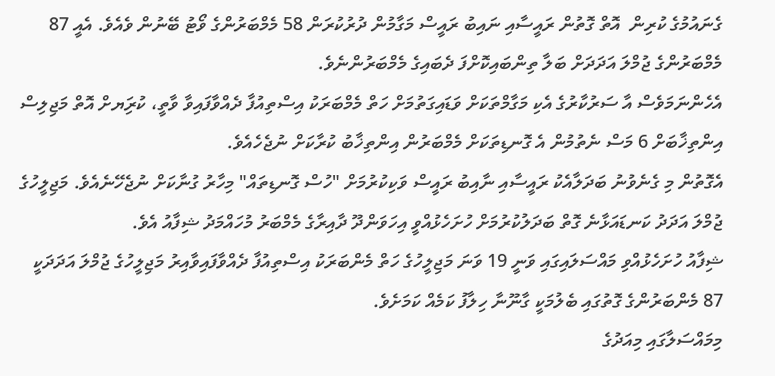ގެނައުމުގެ ކުރިން  އޮތް ގޮތުން ރައީސާއި ނައިބު ރައީސް މަގާމުން ދުރުކުރަން 58 މެމްބަރުންގެ ވޯޓު ބޭނުން ވެއެވެ. އެއީ 87 މެމްބަރުންގެ ޖުމްލަ އަދަދަށް ބަލާ ތިންބައިކޮށްފަ ދެބައިގެ މެމްބަރުންނެވެ.
އެހެންނަމަވެސް އާ ސަރުކާރުގެ އެކި މަގާމްތަކަށް ވަޑައިގަތުމަށް ހަތް މެމްބަރަކު އިސްތިއުފާ ދެއްވާފައިވާ ވާތީ، ކުރިަޔށް އޮތް މަޖިލިސް އިންތިޚާބަށް 6 މަސް ނެތުމުން އެ ގޮނޑިތަކަށް މެމްބަރުން އިންތިޚާބު ކުރާކަށް ނުޖެހެއެވެ.
އެގޮތުން މި ގެނެވުނު ބަދަލާއެކު ރައީސާއި ނާއިބު ރައީސް ވަކިކުރުމަށް "ހުސް ގޮނޑިތައް" މިހާރު ގުނާކަށް ނުޖެހޭނެއެވެ. މަޖިލީހުގެ ޖުމްލަ އަދަދު ކަނޑައަޅާނެ ގޮތް ބަދަލުކުރުމަށް ހުށަހެޅުއްވީ އިހަވަންދޫ ދާއިރާގެ މެމްބަރު މުހައްމަދު ޝިފާއު އެވެ.
ޝިފާއު ހުށަހެޅުއްވި މައްސަލައިގައި ވަނީ 19 ވަނަ މަޖިލީހުގެ ހަތް މެންބަރަކު އިސްތިއުފާ ދެއްވާފައިވާއިރު މަޖިލީހުގެ ޖުމްލަ އަދަދަކީ 87 މެންބަރުންގެ ގޮތުގައި ބެލުމަކީ ގާނޫނާ ހިލާފު ކަމެއް ކަމަށެވެ.
މިމައްސަލާގައި މިއަދުގެ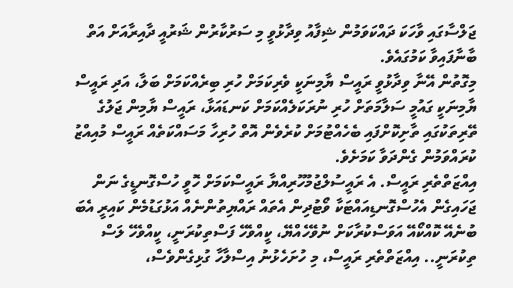ޖަލްސާގައި ވާހަކަ ދައްކަވަމުން ޝިފާއު ވިދާޅުވީ މި ސަރުކާރުން ޝަރުއީ ދާއިރާއަށް އަތް ބާނާފައިވާ ކަމުގައެވެ.
މިގޮތުން އޭނާ ވިދާޅުވީ ރައީސް ޔާމިނަކީ ވެރިކަމަށް ހުރި ބިރެއްކަމަށް ބަލާ، އަދި ރައީސް ޔާމިނަކީ ގައުމީ ސަލާމަތަށް ހުރި ނުރަކަލެއްކަމަށް ކަނޑައަޅާ، ރައީސް ޔާމިން ޖަލުގެ ތޭރިތަކުގައި ތާށިކޮށްފައި ބެހެއްޓުމަށް ކުރެވެން އޮތް ހުރިހާ މަސައްކަތެއް ރައީސް މުއިއްޒު ކުރައްވަމުން ގެންދަވާ ކަމަށެވެ.
އިއްޒަތްތެރި ރައީސް. އެ ރައީސުލްޖުމުހޫރިއްޔާ ރައީސްކަމަށް ހޮވީ ހުސްގޮނޑީގެ ނަން ޖަހައިގެން އެހުސްގޮނޑިއައްޓަކާ ވޯޓުދިން އެތައް ރައްޔިތުންނެއް އަޅުގަޑުމެން ކައިރީ އެބަ ބުނެއޭ ކޮއްކޯއޭ އަވަސްކުރާކަށް ނުވޭހެއްޔޭ، ކީއްވެހޭ ފަސްތިކުރަނީ، ކީއްވެހޭ ލަސް ތިކުރަނީ.. އިއްޒަތްތެރި ރައީސް، މި ހުށަހެޅުނު އިސްލާހާ ގުޅިގެންވެސް،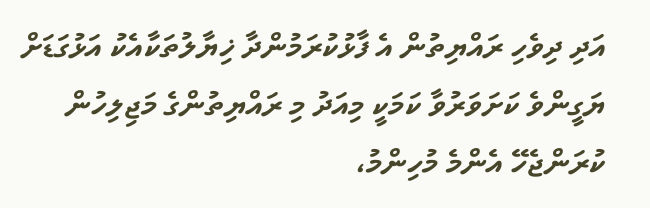އަދި ދިވެހި ރައްޔިތުން އެ ފާޅުކުރަމުންދާ ޚިޔާލުތަކާއެކު އަޅުގަޑަށް ޔަގީންވެ ކަށަވަރުވާ ކަމަކީ މިއަދު މި ރައްޔިތުންގެ މަޖިލިހުން ކުރަންޖެހޭ އެންމެ މުހިންމު،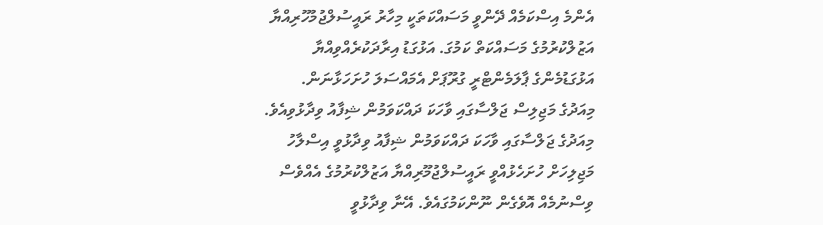އެންމެ އިސްކަމެއް ދޭންވީ މަސައްކަތަކީ މިހާރު ރައީސުލްޖުމުހޫރިއްޔާ އަޒުލްކުރުމުގެ މަސައްކަތް ކަމުގަ. އަޅުގަޑު އިރާދަކުރެއްވިއްޔާ އަޅުގަޑުމެންގެ ޕާލަމެންޓްރީ ގުރޫޕަށް އެމައްސަލަ ހުށަހަޅާނަން.
މިއަދުގެ މަޖިލިސް ޖަލްސާގައި ވާހަކަ ދައްކަވަމުން ޝިފާއު ވިދާޅުވިއެވެ.
މިއަދުގެ ޖަލްސާގައި ވާހަކަ ދައްކަވަމުން ޝިފާއު ވިދާޅުވީ އިސްލާހު މަޖިލިހަށް ހުށަހެޅުއްވީ ރައީސުލްޖުމޫރިއްޔާ އަޒުލްކުރުމުގެ އެއްވެސް ވިސްނުމެއް އޮވެގެން ނޫންކަމުގައެވެ. އޭނާ ވިދާޅުވީ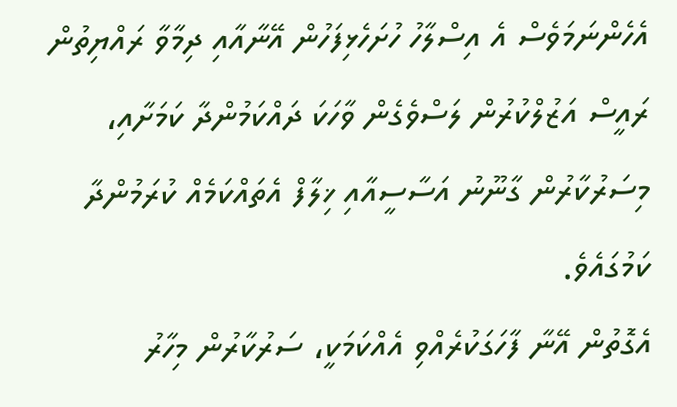އެހެންނަމަވެސް އެ އިސްލާހު ހުށަހެޅިފަހުން އޭނާއާއި ދިމާވާ ރައްޔިތުން ރައީސް އަޒުލްކުރުން ލަސްވެގެން ވާހަކަ ދައްކަމުންދާ ކަމަށާއި، މިސަރުކާރުން ގާނޫނު އަސާސީއާއި ޚިލާފް އެތައްކަމެއް ކުރަމުންދާ ކަމުގައެވެ.
އެގޮތުން އޭނާ ފާހަގަކުރެއްވި އެއްކަމަކީ، ސަރުކާރުން މިހާރު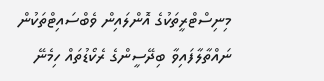މިނިސްޓްރީތަކުގެ އޮންލައިން ވެބްސައިޓްތަކުން ނައްތާލާފައިވާ ބިދޭސީންގެ ރެކޯޑުތައް ހިމެނޭ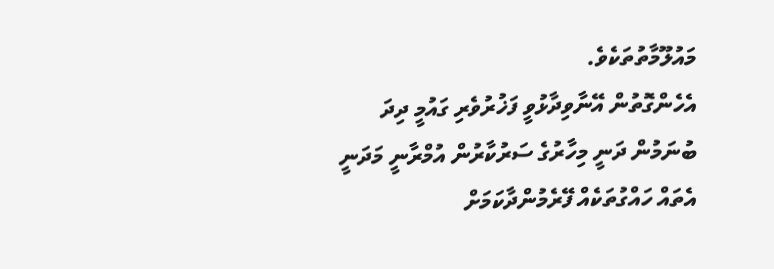މައުލޫމާތުތަކެވެ.
އެހެންގޮތުން އޭނާވިދާޅުވީ ފަޚުރުވެރި ގައުމީ ދިދަ ބުނަމުން ދަނީ މިހާރުގެ ސަރުކާރުން އުމްރާނީ މަދަނީ އެތައް ހައްގުތަކެއް ފޭރެމުންދާކަމަށް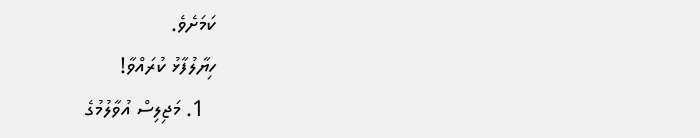ކަމަށެވެ.
ހިޔާލުފާޅު ކުރައްވާ!
  1. މަޖިލިސް އުވާލުމުގެ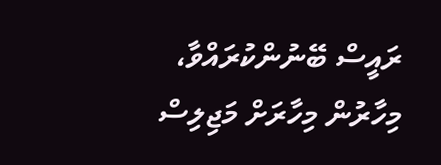ރައީސް ބޭނުންކުރައްވާ، މިހާރުން މިހާރަށް މަޖިލިސް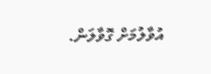އުވާލުމަށް ގޮވާލަން.